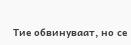Тие обвинуваат, но се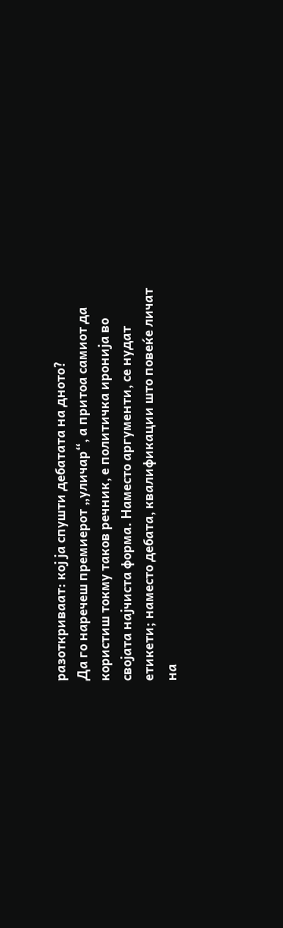разоткриваат: кој ја спушти дебатата на дното?
Да го наречеш премиерот „уличар“, а притоа самиот да користиш токму таков речник, е политичка иронија во својата најчиста форма. Наместо аргументи, се нудат етикети; наместо дебата, квалификации што повеќе личат на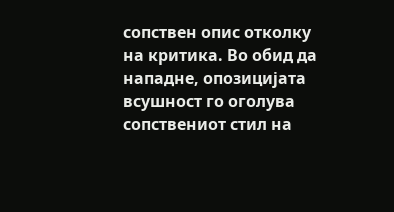сопствен опис отколку на критика. Во обид да нападне, опозицијата всушност го оголува сопствениот стил на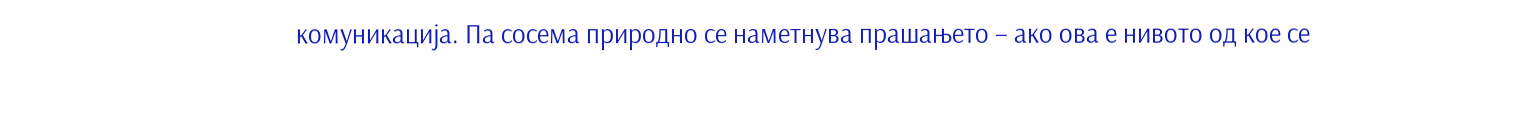комуникација. Па сосема природно се наметнува прашањето – ако ова е нивото од кое се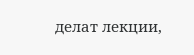делат лекции,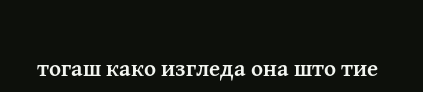тогаш како изгледа она што тие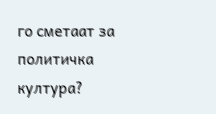го сметаат за политичка култура?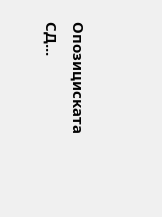Опозициската СД...